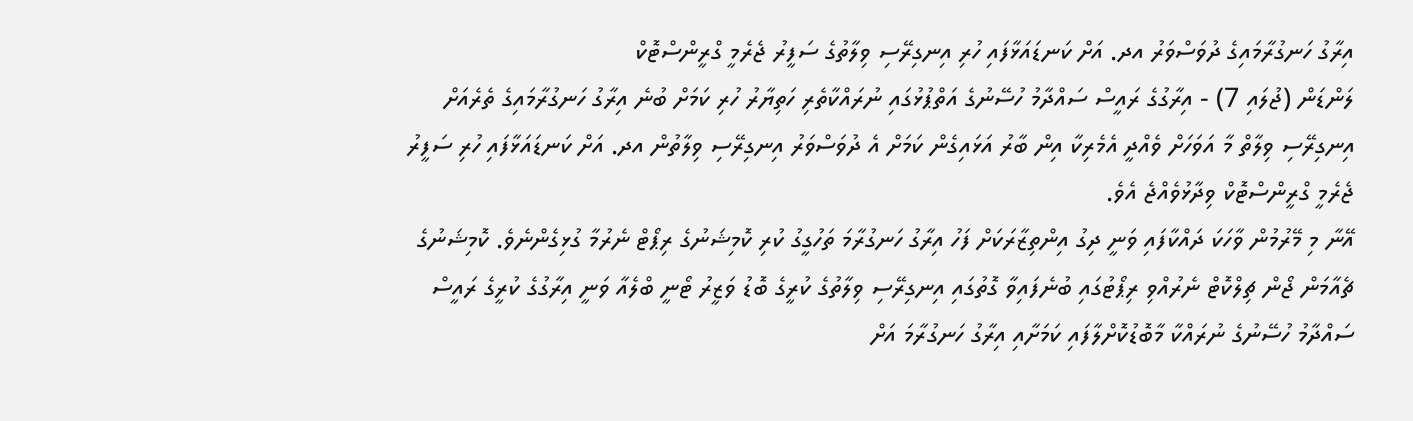އިރާގު ހަނގުރާމައިގެ ދުވަސްވަރު އދ. އަށް ކަނޑައަޅާފައި ހުރި އިނގިރޭސި ވިލާތުގެ ސަފީރު ޖެރެމީ ގްރީންސްޓޮކް
ލަންޑަން (ޖުލައި 7) - އިރާގުގެ ރައީސް ސައްދާމު ހުސޭނުގެ އަތްޕުޅުގައި ނުރައްކާތެރި ހަތިޔާރު ހުރި ކަމަށް ބުނެ އިރާގު ހަނގުރާމައިގެ ތެރެއަށް އިނގިރޭސި ވިލާތް މާ އަވަހަށް ވެއްދީ އެމެރިކާ އިން ބާރު އަޅައިގެން ކަމަށް އެ ދުވަސްވަރު އިނގިރޭސި ވިލާތުން އދ. އަށް ކަނޑައަޅާފައި ހުރި ސަފީރު ޖެރެމީ ގްރީންސްޓޮކް ވިދާޅުވެއްޖެ އެވެ.
އޭނާ މި މޭރުމުން ވާހަކަ ދައްކާފައި ވަނީ ދިގު އިންތިޒާރަކަށް ފަހު އިރާގު ހަނގުރާމަ ތަހުގީގު ކުރި ކޮމިޝަނުގެ ރިޕޯޓް ނެރުމާ ގުޅިގެންނެވެ. ކޮމިޝަނުގެ ޗެއާމަން ޖޯން ޗިލްކޮޓް ނެރުއްވި ރިޕޯޓުގައި ބުނެފައިވާ ގޮތުގައި އިނގިރޭސި ވިލާތުގެ ކުރީގެ ބޮޑު ވަޒީރު ޓޯނީ ބްލެއާ ވަނީ އިރާގުގެ ކުރީގެ ރައީސް ސައްދާމު ހުސޭނުގެ ނުރައްކާ މާބޮޑުކޮށްލާފައި ކަމަށާއި އިރާގު ހަނގުރާމަ އަށް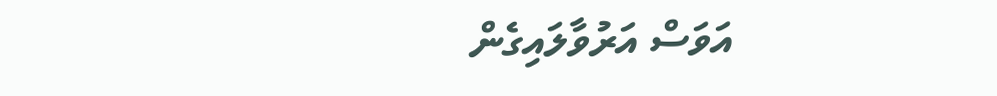އަވަސް އަރުވާލައިގެން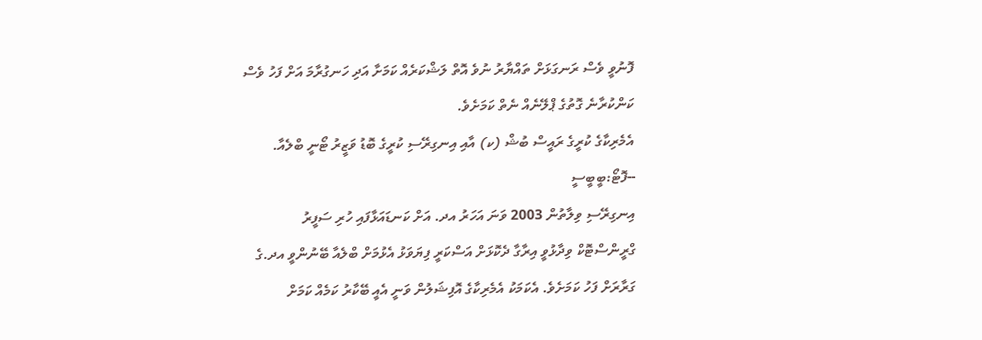ފޮނުވީ ވެސް ރަނގަޅަށް ތައްޔާރު ނުވެ އޮތް ލަޝްކަރެއް ކަމަށާ އަދި ހަނގުރާމަ އަށް ފަހު ވެސް ކަންކުރާނެ ގޮތުގެ ޕްލޭނެއް ނެތް ކަމަށެވެ.
އެމެރިކާގެ ކުރީގެ ރައީސް ބުޝް (ކ) އާއި އިނގިރޭސި ކުރީގެ ބޮޑު ވަޒީރު ޓޯނީ ބްލެއާ. --ފޮޓޯ:ބީބީސީ
އިނގިރޭސި ވިލާތުން 2003 ވަނަ އަހަރު އދ. އަށް ކަނޑައަޅާފައި ހުރި ސަފީރު ގްރީންސްޓޮކް ވިދާޅުވީ އިރާގާ ދެކޮޅަށް އަސްކަރީ ފިޔަވަޅު އެޅުމަށް ބްލެއާ ބޭނުންވީ އދ.ގެ ގަރާރަށް ފަހު ކަމަށެވެ. އެކަމަކު އެމެރިކާގެ އޮފިޝަލުން ވަނީ އެއީ ބޭކާރު ކަމެއް ކަމަށް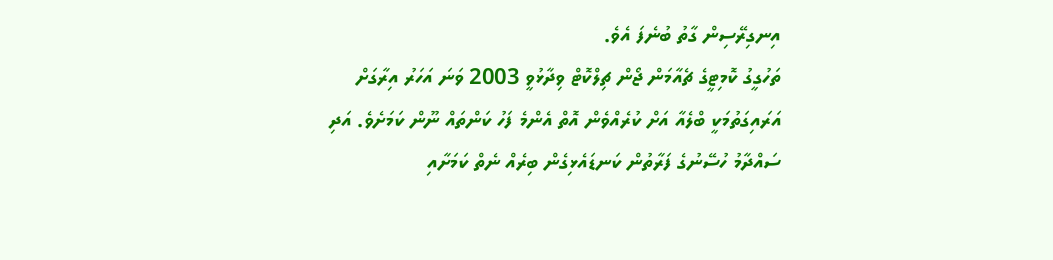އިނގިރޭސިން ގާތު ބުނެފަ އެވެ.
ތަހުގީގު ކޮމިޓީގެ ޗެއާމަން ޖޯން ޗިލްކޮޓް ވިދާޅުވީ 2003 ވަނަ އަހަރު އިރާގަށް އަރައިގަތުމަކީ ބްލެއާ އަށް ކުރެއްވެން އޮތް އެންމެ ފަހު ކަންތައް ނޫން ކަމަށެވެ. އަދި ސައްދާމު ހުސޭނުގެ ފަރާތުން ކަނޑައެޅިގެން ބިރެއް ނެތް ކަމަށާއި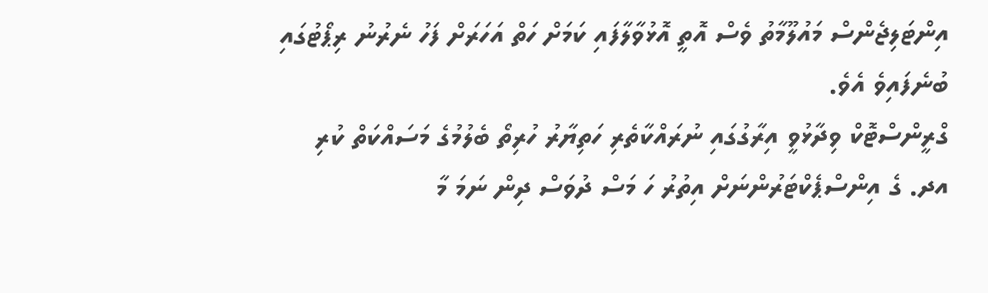އިންޓަލިޖެންސް މައުލޫމާތު ވެސް އޮތީ އޮޅުވާލާފައި ކަމަށް ހަތް އަހަރަށް ފަހު ނެރުނު ރިޕޯޓުގައި ބުނެފައިވެ އެވެ.
ގްރީންސްޓޮކް ވިދާޅުވީ އިރާގުގައި ނުރައްކާތެރި ހަތިޔާރު ހުރިތޯ ބެލުމުގެ މަސައްކަތް ކުރި އދ. ގެ އިންސްޕެކްޓަރުންނަށް އިތުރު ހަ މަސް ދުވަސް ދިން ނަމަ މާ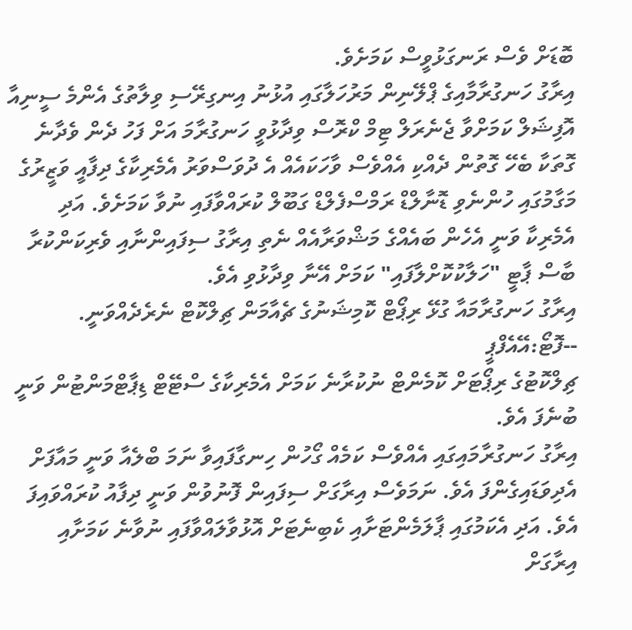ބޮޑަށް ވެސް ރަނގަޅުވީސް ކަމަށެވެ.
އިރާގު ހަނގުރާމާއިގެ ޕްލޭނިން މަރުހަލާގައި އުޅުނު އިނގިރޭސި ވިލާތުގެ އެންމެ ސީނިއާ އޮފިޝަލް ކަމަށްވާ ޖެނެރަލް ޓިމް ކްރޮސް ވިދާޅުވީ ހަނގުރާމަ އަށް ފަހު ދެން ވެދާނެ ގޮތަކާ ބެހޭ ގޮތުން ދެއްކި އެއްވެސް ވާހަކައެއް އެ ދުވަސްވަރު އެމެރިކާގެ ދިފާއީ ވަޒީރުގެ މަގާމުގައި ހުންނެވި ޑޮނާލްޑް ރަމްސްފެލްޑް ގަބޫލް ކުރައްވާފައި ނުވާ ކަމަށެވެ. އަދި އެމެރިކާ ވަނީ އެހެން ބައެއްގެ މަޝްވަރާއެއް ނެތި އިރާގު ސިފައިންނާއި ވެރިކަންކުރާ ބާސް ޕާޓީ "ހަލާކުކޮށްލާފައި" ކަމަށް އޭނާ ވިދާޅުވި އެވެ.
އިރާގު ހަނގުރާމައާ ގުޅޭ ރިޕޯޓް ކޮމިޝަނުގެ ޗެއާމަން ޗިލްކޮޓް ނެރެދެއްވަނީ. --ފޮޓޯ:އޭއެފްޕީ
ޗިލްކޮޓުގެ ރިޕޯޓަށް ކޮމެންޓް ނުކުރާނެ ކަމަށް އެމެރިކާގެ ސްޓޭޓް ޑިޕާޓްމަންޓުން ވަނީ ބުނެފަ އެވެ.
އިރާގު ހަނގުރާމައިގައި އެއްވެސް ކަމެއް ގޯހުން ހިނގާފައިވާ ނަމަ ބްލެއާ ވަނީ މައާފަށް އެދިވަޑައިގެންފަ އެވެ. ނަމަވެސް އިރާގަށް ސިފައިން ފޮނުވުން ވަނީ ދިފާއު ކުރައްވައިފަ އެވެ. އަދި އެކަމުގައި ޕާލަމެންޓަށާއި ކެބިނެޓަށް އޮޅުވާލައްވާފައި ނުވާނެ ކަމަށާއި އިރާގަށް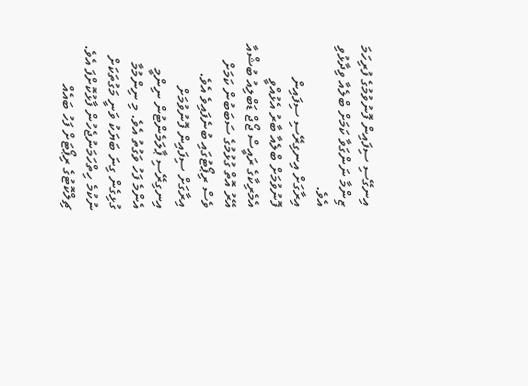އިނގޭސި ސިފައިން ފޮނުވުމުގެ ފުރިހަމަ ޒިންމާ ނަންގަވާ ކަމަށް ބްލެއާ ވިދާޅުވި އެވެ.
އިރާގަށް އިނގިރޭސި ސިފައިން ފޮނުވުމަށް ބްލެއާ ބާރު އެޅުއްވީ އެމެރިކާގެ ރައީސް ޖޯޖް ޑަބްލިއު ބުޝްއާ އޭރު އޮތް ގުޅުމުގެ ސަބަބުން ކަމަށް ވެސް ރިޕޯޓުގައި ބުނެފައިވެ އެވެ.
އިރާގަށް ސިފައިން ފޮނުވުމަށް އިނގިރޭސި ޕާލަމެންޓުން ނިންމީ އެންމެ ފަހު ވަގުތު އެވެ. މި ނިންމުމާ ގުޅިގެން ގިނަ ބަޔަކު ވަނީ މަގުތަކަށް ނުކުމެ ހިތްހަމަނުޖެހުން ފާޅުކޮށްފަ އެވެ. ޗިލްކޮޓުގެ ރިޕޯޓަށް ފަހު ބައެއް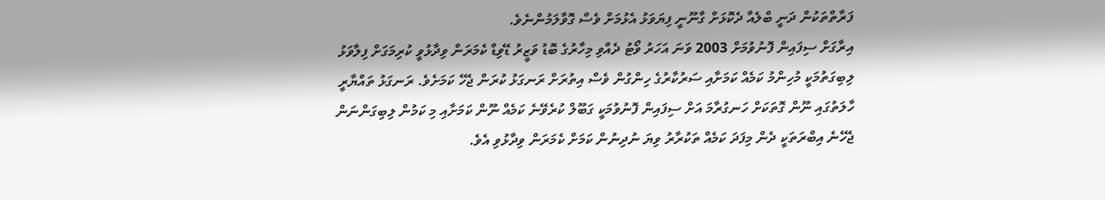ފަރާތްތަކުން ދަނީ ބްލެއާ ދެކޮޅަށް ގާނޫނީ ފިޔަވަޅު އެޅުމަށް ވެސް ގޮވާލަމުންނެވެ.
އިރާގަށް ސިފައިން ފޮނުވުމަށް 2003 ވަނަ އަހަރު ވޯޓު ދެއްވި މިހާރުގެ ބޮޑު ވަޒީރު ޑޭވިޑް ކެމަރަން ވިދާޅުވީ ކުރިމަގަށް ފިލާވަޅު ލިބިގަތުމަކީ މުހިންމު ކަމެއް ކަމަށާއި ސަރުކާރުގެ ހިންގުން ވެސް އިތުރަށް ރަނގަޅު ކުރަން ޖެހޭ ކަމަށެވެ. ރަނގަޅު ތައްޔާރީ ހާލަތުގައި ނޫން ގޮތަކަށް ހަނގުރާމަ އަށް ސިފައިން ފޮނުވުމަކީ ގަބޫލް ކުރެވޭނެ ކަމެއް ނޫން ކަމަށާއި މި ކަމުން ލިބިގަންނަން ޖެހޭނެ އިބްރަތަކީ ދެން މިފަދަ ކަމެއް ތަކުރާރު ވިޔަ ނުދިނުން ކަމަށް ކެމަރަން ވިދާޅުވި އެވެ.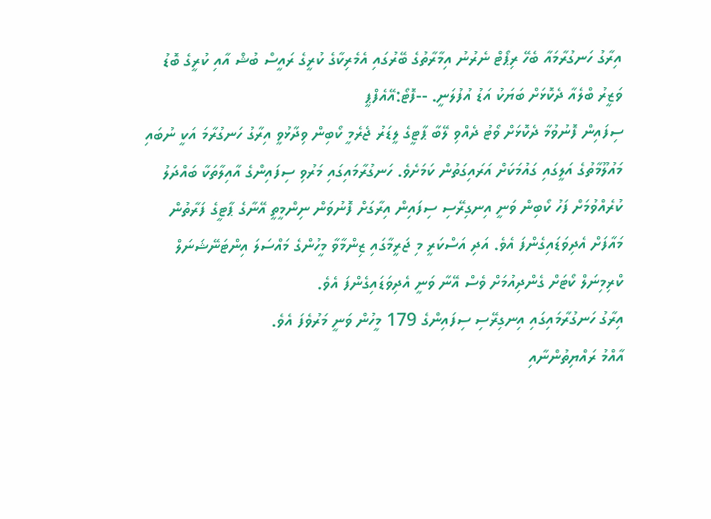އިރާގު ހަނގުރާމައާ ބެހޭ ރިޕޯޓް ނެރުނު އިމާރާތުގެ ބޭރުގައި އެމެރިކާގެ ކުރީގެ ރައީސް ބުޝް އާއި ކުރީގެ ބޮޑު ވަޒީރު ބްލެއާ ދެކޮޅަށް ބަޔަކު އަޑު އުފުލަނީ. --ފޮޓޯ:އޭއެފްޕީ
ސިފައިން ފޮނުވުމާ ދެކޮޅަށް ވޯޓު ދެއްވި ލޭބާ ޕާޓީގެ ލީޑަރު ޖެރެމީ ކޯބިން ވިދާޅުވީ އިރާގު ހަނގުރާމަ އަކީ ނުބައި މައުލޫމާތުގެ އަލީގައި ގައުމަކަށް އަރައިގަތުން ކަމަށެވެ. ހަނގުރާމައިގައި މަރުވި ސިފައިންގެ އާއިލާތަކާ ބައްދަލު ކުރެއްވުމަށް ފަހު ކޯބިން ވަނީ އިނގިރޭސި ސިފައިން އިރާގަށް ފޮނުވަން ނިންމީތީ އޭނާގެ ޕާޓީގެ ފަރާތުން މައާފަށް އެދިވަޑައިގެންފަ އެވެ. އަދި އަސްކަރީ މި ޖަރީމާގައި ޒިންމާވާ މީހުންގެ މައްސަލަ އިންޓަނޭޝަނަލް ކްރިމިނަލް ކޯޓަށް ގެންދިއުމަށް ވެސް އޭނާ ވަނީ އެދިވަޑައިގެންފަ އެވެ.
އިރާގު ހަނގުރާމައިގައި އިނގިރޭސި ސިފައިންގެ 179 މީހުން ވަނީ މަރުވެފަ އެވެ.
އާއްމު ރައްޔިތުންނާއި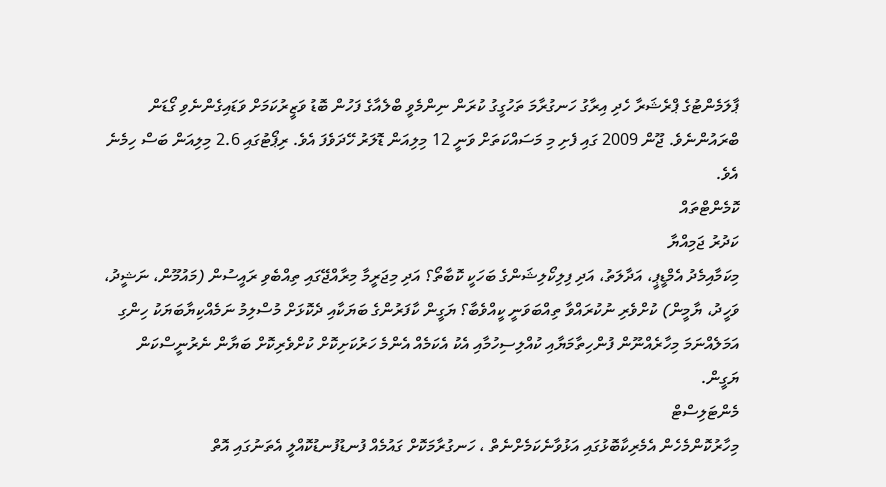ޕާލަމެންޓުގެ ޕްރެޝަރާ ހެދި އިރާގު ހަނގުރާމަ ތަހުގީގު ކުރަން ނިންމެވީ ބްލެއާގެ ފަހުން ބޮޑު ވަޒީރުކަމަށް ވަޑައިގެންނެވި ގޯޑަން ބްރައުންނެވެ. ޖޫން 2009 ގައި ފެށި މި މަސައްކަތަށް ވަނީ 12 މިލިއަން ޑޮލަރު ހޭދަވެފަ އެވެ. ރިޕޯޓުގައި 2.6 މިލިއަން ބަސް ހިމެނެ އެވެ.
ކޮމެންޓްތައް
ކަދުރު ޖަމިއްޔާ
މިކަމާއިމެދު އެމްޑީޕީ، އަދާލަތު، އަދި ފިލިކޯލިޝަންގެ ބަހަކީ ކޮބާތޯ؟ އަދި މިޖަރީމާ މިރާއްޖޭގައި ތިއްބެވި ރައީސުން (މައުމޫން، ނަޝީދު، ވަހީދު، ޔާމީން) ކުށްވެރި ނުކުރައްވާ ތިއްބަވަނީ ކީއްވެބާ؟ ޔަގީން ކާފަރުންގެ ބަޔަކާއި ދެކޮޅަށް މުސްލިމު ނަމެއްކިޔާބަޔަކު ހިންގި އަމަލެއްނަމަ މިހާރެއްނޫން ފުންހިތާމަޔާއި ކުއްލިސިހުމާއި އެކު އެކަމެއް އެންމެ ހަރުކަށިކޮށް ކުށްވެރިކޮށް ބަޔާން ނެރުނީސްކަން ޔަގީން.
މެންޓަލިސްޓް
މިހާރުކޮންމެހެން އެމެރިކާބޮޅުގައި އަޅުވާނެކަމެށްނެތް ، ހަނގުރާމަކޮށް ގައުމެއް ފުނޑުފުނޑުކޮއްލީ އެތަނުގައި އޮތް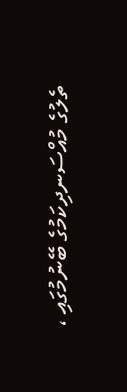ތެލުގެ މުއްސަނދިކަމުގެ ބޭނުމުގައި ،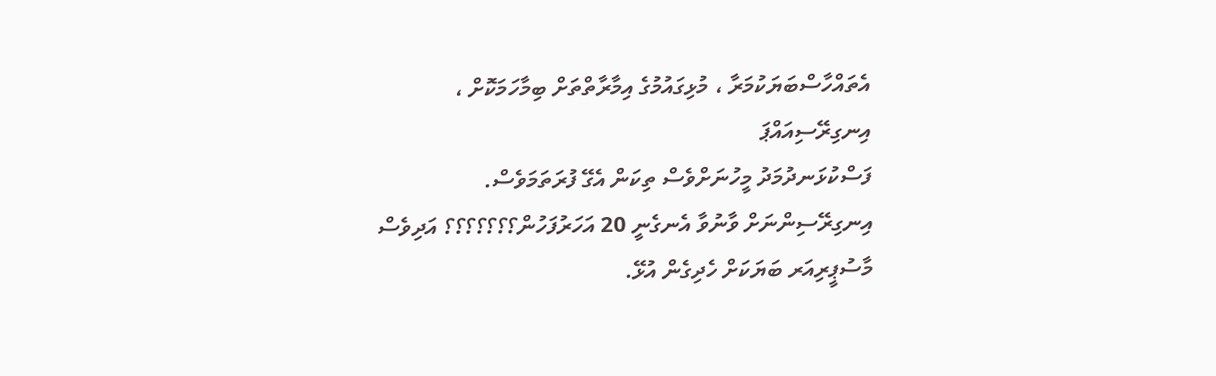އެތައްހާސްބަޔަކުމަރާ ، މުޅިގައުމުގެ އިމާރާތްތަށް ބިމާހަމަކޮށް ،
އިނގިރޭސިއައްޕަ
ފަސްކުޅަނދުމަދު މީހުނަށްވެސް ތިކަން އެގޭ ފުރަތަމަވެސް. އިނގިރޭސިންނަށް ވާނުވާ އެނގެނީ 20 އަހަރުފަހުން؟؟؟؟؟؟؟ އަދިވެސް މާސުޕީރިއަރ ބަޔަކަށް ހެދިގެން އުޅޭ.